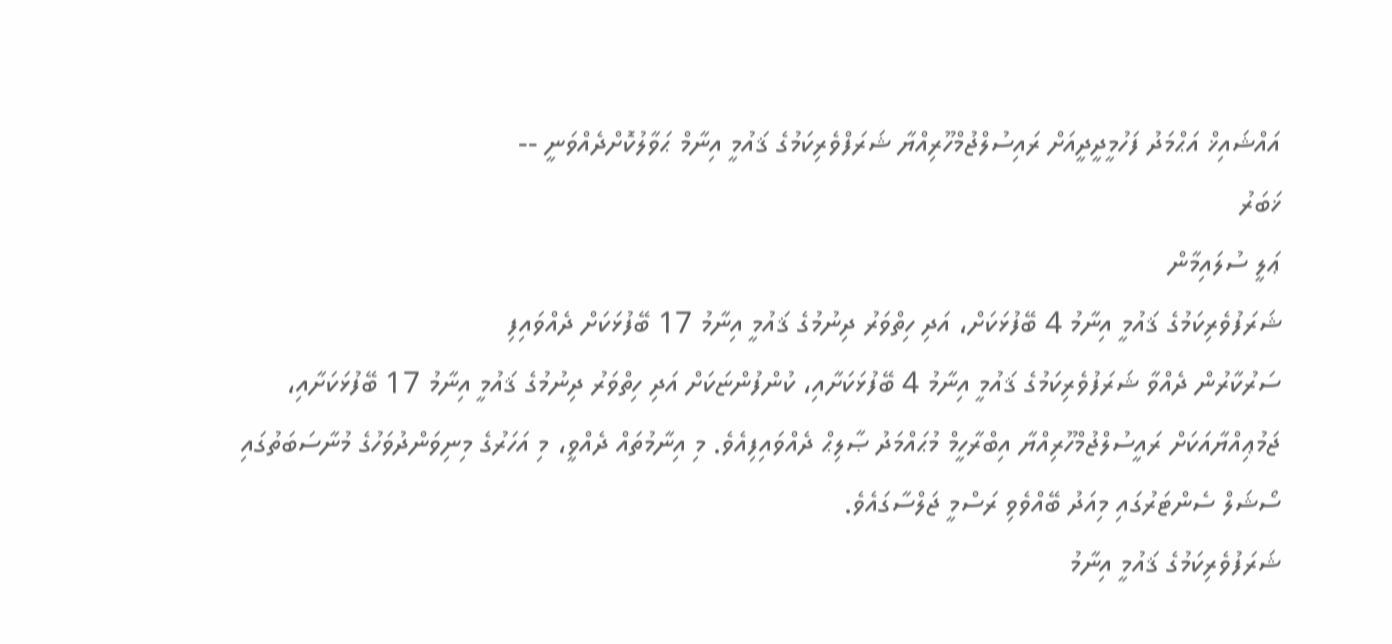އައްޝައިޚް އަޙްމަދު ފަހުމީދީދީއަށް ރައިސުލްޖުމްހޫރިއްޔާ ޝަރަފްވެރިކަމުގެ ޤައުމީ އިނާމް ޙަވާލުކޮށްދެއްވަނީ --
ޚަބަރު
ޢަލީ ސުލައިމާން
ޝަރަފުވެރިކަމުގެ ޤައުމީ އިނާމު 4 ބޭފުޅަކަށް، އަދި ހިތްވަރު ދިނުމުގެ ޤައުމީ އިނާމު 17 ބޭފުޅަކަށް ދެއްވައިފި
ސަރުކާރުން ދެއްވާ ޝަރަފުވެރިކަމުގެ ޤައުމީ އިނާމު 4 ބޭފުޅަކަށާއި، ކުންފުންޏަކަށް އަދި ހިތްވަރު ދިނުމުގެ ޤައުމީ އިނާމު 17 ބޭފުޅަކަށާއި، ޖަމުޢިއްޔާއަކަށް ރައީސުލްޖުމްހޫރިއްޔާ އިބްރާހީމް މުޙައްމަދު ޞާލިޙް ދެއްވައިފިއެވެ. މި އިނާމުތައް ދެއްވީ، މި އަހަރުގެ މިނިވަންދުވަހުގެ މުނާސަބަތުގައި ސޯޝަލް ސެންޓަރުގައި މިއަދު ބޭއްވެވި ރަސްމީ ޖަލްސާގައެވެ.
ޝަރަފުވެރިކަމުގެ ޤައުމީ އިނާމު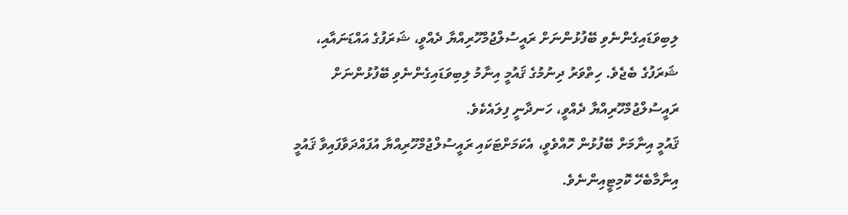ލިބިވަޑައިގެންނެވި ބޭފުޅުންނަށް ރައީސުލްޖުމްހޫރިއްޔާ ދެއްވީ، ޝަރަފުގެ އައްޑަނައާއި، ޝަރަފުގެ ބެޖެވެ. ހިތްވަރު ދިނުމުގެ ޤައުމީ އިނާމު ލިބިވަޑައިގެންނެވި ބޭފުޅުންނަށް ރައީސުލްޖުމްހޫރިއްޔާ ދެއްވީ، ހަނދާނީ ފިލައެކެވެ.
ޤައުމީ އިނާމަށް ބޭފުޅުން ހޮއްވެވީ، އެކަމަށްޓަކައި ރައީސުލްޖުމްހޫރިއްޔާ އުފައްދަވާފައިވާ ޤައުމީ އިނާމާބެހޭ ކޮމިޓީއިންނެވެ.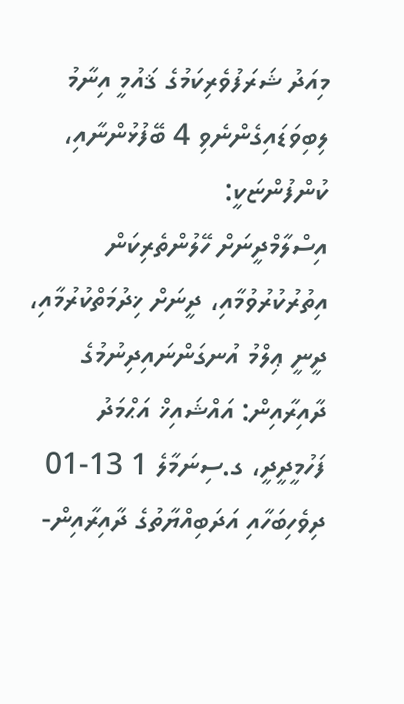މިއަދު ޝަރަފުވެރިކަމުގެ ޤައުމީ އިނާމު ލިބިވަޑައިގެންނެވި 4 ބޭފުޅުންނާއި، ކުންފުންޏަކީ:
އިސްލާމްދީނަށް ހޭލުންތެރިކަން އިތުރުކުރުވުމާއި، ދީނަށް ޚިދުމަތްކުރުމާއި، ދީނީ ޢިލްމު އުނގަންނައިދިނުމުގެ ދާއިރާއިން: އައްޝައިޚް އަޙްމަދު ފަހުމީދީދީ، ގ.ސިނަމާލެ 1 13-01
ދިވެހިބަހާއި އަދަބިއްޔާތުގެ ދާއިރާއިން-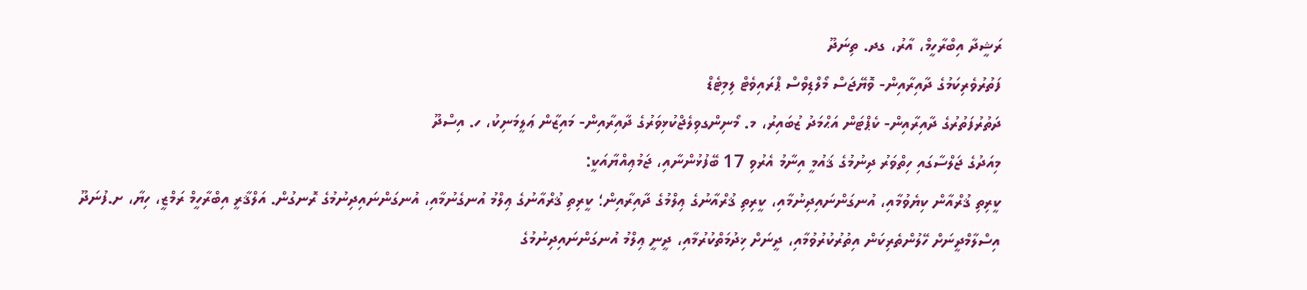ރަޝީދާ އިބްރާހީމް، އާރު، ގދ. ތިނަދޫ
ފަތުރުވެރިކަމުގެ ދާއިރާއިން- ވޮޔޭޖަސް މޯލްޑިވްސް ޕްރައިވެޓް ލިމިޓެޑް
ދަތުރުފަތުރުގެ ދާއިރާއިން- ކެޕްޓަން އަޙްމަދު ޒުބައިރު، މ. މޯނިންގވިލެޖްކުޅިވަރުގެ ދާއިރާއިން- މައިޒާން ޢަލީމަނިކު، ހ. އިސްދޫ
މިއަދުގެ ޖަލްސާގައި ހިތްވަރު ދިނުމުގެ ޤައުމީ އިނާމު އެރުވި 17 ބޭފުޅުންނާއި، ޖަމުޢިއްޔާއަކީ:
ކީރިތި ޤުރްއާން ކިޔެވުމާއި، އުނގަންނައިދިނުމާއި، ކީރިތި ޤުރްއާނުގެ ޢިލްމުގެ ދާއިރާއިން؛ ކީރިތި ޤުރްއާނުގެ ޢިލްމު އުނގެނުމާއި، އުނގަންނައިދިނުމުގެ ރޮނގުން. އަލްޤާރީ އިބްރާހީމް ރަމްޒީ، ހިޔާ، ށ.ފުނަދޫ
އިސްލާމްދީނަށް ހޭލުންތެރިކަން އިތުރުކުރުވުމާއި، ދީނަށް ޚިދުމަތްކުރުމާއި، ދީނީ ޢިލްމު އުނގަންނައިދިނުމުގެ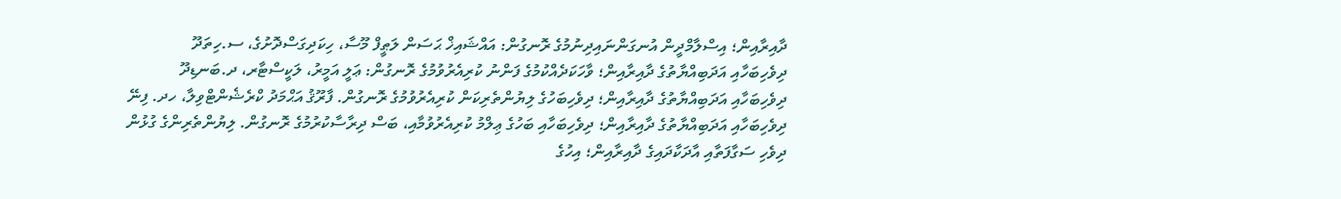ދާއިރާއިން؛ އިސްލާމްދީން އުނގަންނައިދިނުމުގެ ރޮނގުން: އައްޝައިޚް ޙަސަން ލަޠީފް މޫސާ، ހިކަދިގަސްދޮށުގެ، ސ.ހިތަދޫ
ދިވެހިބަހާއި އަދަބިއްޔާތުގެ ދާއިރާއިން؛ ވާހަކަދެއްކުމުގެ ފަންނު ކުރިއެރުވުމުގެ ރޮނގުން: ޢަލީ އަމީރު، ލަކީސްޓާރ، ދ.ބަނޑިދޫ
ދިވެހިބަހާއި އަދަބިއްޔާތުގެ ދާއިރާއިން؛ ދިވެހިބަހުގެ ލިޔުންތެރިކަން ކުރިއެރުވުމުގެ ރޮނގުން. ފާރޫޤު އަޙްމަދު ކްރެޝެންޓްވިލާ، ހދ. ފިނޭ
ދިވެހިބަހާއި އަދަބިއްޔާތުގެ ދާއިރާއިން؛ ދިވެހިބަހާއި ބަހުގެ ޢިލްމު ކުރިއެރުވުމާއި، ބަސް ދިރާސާކުރުމުގެ ރޮނގުން. ލިޔުންތެރިންގެ ގުޅުން
ދިވެހި ސަގާފަތާއި އާދަކާދައިގެ ދާއިރާއިން؛ އިހުގެ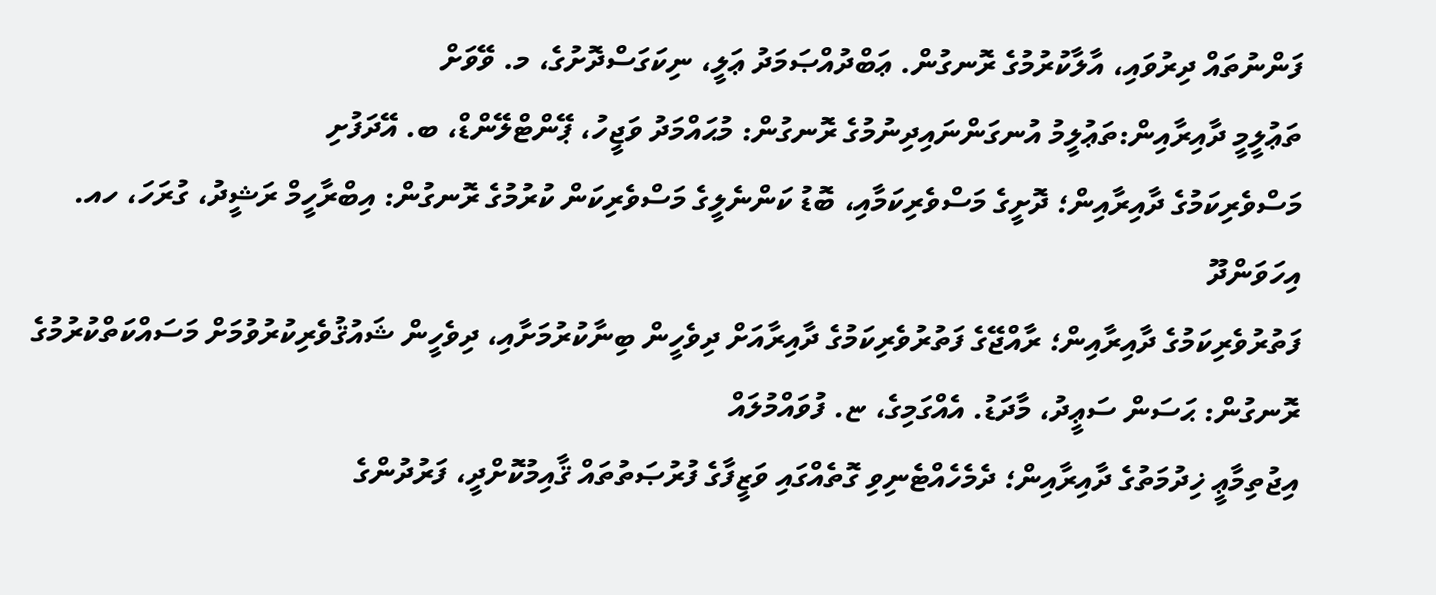ފަންނުތައް ދިރުވައި، އާލާކުރުމުގެ ރޮނގުން. ޢަބްދުއްޞަމަދު ޢަލީ، ނިކަގަސްދޮށުގެ، މ. ވޭވަށް
ތަޢުލީމީ ދާއިރާއިން:ތަޢުލީމު އުނގަންނައިދިނުމުގެ ރޮނގުން: މުޙައްމަދު ވަޖީހު، ޕޭންޓްލޭންޑް، ބ. އޭދަފުށި
މަސްވެރިކަމުގެ ދާއިރާއިން؛ ދޮށީގެ މަސްވެރިކަމާއި، ބޮޑު ކަންނެލީގެ މަސްވެރިކަން ކުރުމުގެ ރޮނގުން: އިބްރާހީމް ރަޝީދު، ގުރަހަ، ހއ. އިހަވަންދޫ
ފަތުރުވެރިކަމުގެ ދާއިރާއިން؛ ރާއްޖޭގެ ފަތުރުވެރިކަމުގެ ދާއިރާއަށް ދިވެހީން ބިނާކުރުމަށާއި، ދިވެހީން ޝައުޤުވެރިކުރުވުމަށް މަސައްކަތްކުރުމުގެ ރޮނގުން: ޙަސަން ސަޢީދު، މާދަޑު. އެއްގަމިގެ، ޏ. ފުވައްމުލައް
އިޖުތިމާޢީ ޚިދުމަތުގެ ދާއިރާއިން؛ ދެމެހެއްޓެނިވި ގޮތެއްގައި ވަޒީފާގެ ފުރުޞަތުތައް ޤާއިމުކޮށްދީ، ފަރުދުންގެ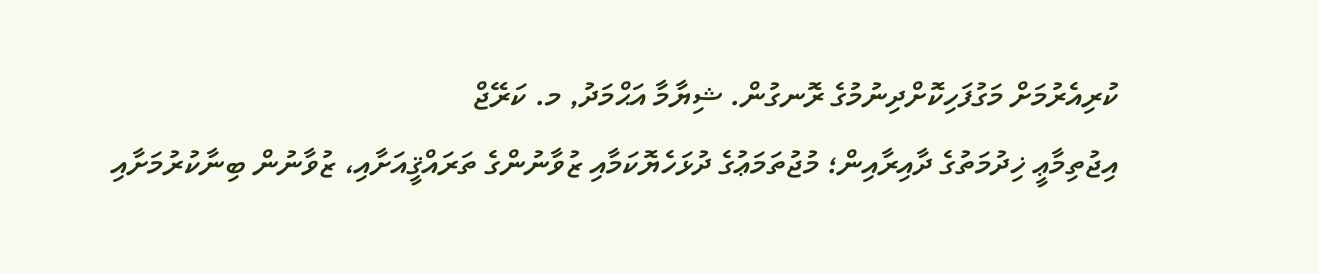ކުރިއެރުމަށް މަގުފަހިކޮށްދިނުމުގެ ރޮނގުން. ޝިޔާމާ އަޙްމަދު, މ. ކަރޭޖް
އިޖުތިމާޢީ ޚިދުމަތުގެ ދާއިރާއިން؛ މުޖުތަމަޢުގެ ދުޅަހެޔޮކަމާއި ޒުވާނުންގެ ތަރައްޤީއަށާއި، ޒުވާނުން ބިނާކުރުމަށާއި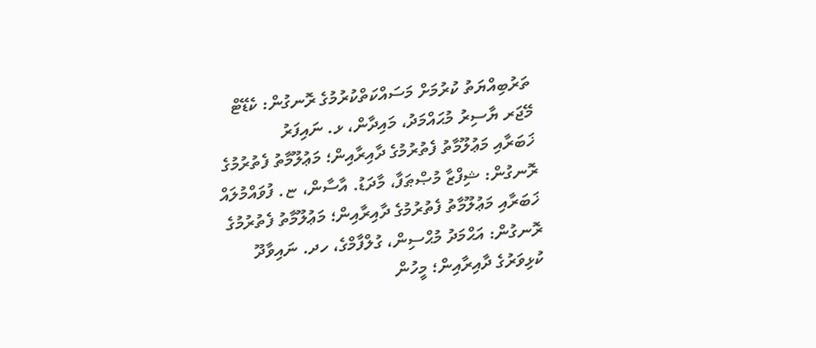ތަރުބިއްޔަތު ކުރުމަށް މަސައްކަތްކުރުމުގެ ރޮނގުން: ކެޑޭޓް މޭޖަރ ޔާސިރު މުޙައްމަދު، މައިދާން، ޅ. ނައިފަރު
ޚަބަރާއި މަޢުލޫމާތު ފެތުރުމުގެ ދާއިރާއިން؛ މަޢުލޫމާތު ފެތުރުމުގެ ރޮނގުން: ޝިފްޒާ މުޞްޠަފާ، މާދަޑު. އާސާން، ޏ. ފުވައްމުލައް
ޚަބަރާއި މަޢުލޫމާތު ފެތުރުމުގެ ދާއިރާއިން؛ މަޢުލޫމާތު ފެތުރުމުގެ ރޮނގުން: އަޙްމަދު މުޙްސިން، ގުލްފާމްގެ، ހދ. ނައިވާދޫ
ކުޅިވަރުގެ ދާއިރާއިން؛ މީހުން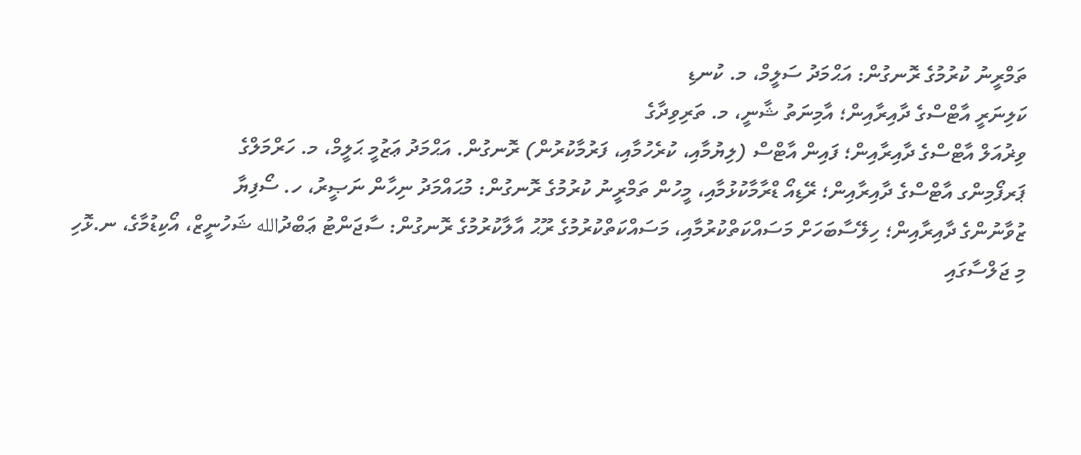ތަމްރީނު ކުރުމުގެ ރޮނގުން: އަޙްމަދު ސަލީމް، މ. ކުނޑި
ކަލިނަރީ އާޓްސްގެ ދާއިރާއިން؛ އާމިނަތު ޝާނީ، މ. ތަރިވިދާގެ
ވިޜުއަލް އާޓްސްގެ ދާއިރާއިން؛ ފައިން އާޓްސް (ލިޔުމާއި، ކުރެހުމާއި، ފަރުމާކުރުން) ރޮނގުން. އަޙްމަދު ޢަޒުމީ ޙަލީމް، މ. ހަރްމަލްގެ
ޕަރފޯމިންގ އާޓްސްގެ ދާއިރާއިން؛ ރޭޑިއޯ ޑްރާމާކުޅުމާއި، މީހުން ތަމްރީނު ކުރުމުގެ ރޮނގުން: މުޙައްމަދު ނިހާން ނަޞީރު، ހ. ސޯފިޔާ
ޒުވާނުންގެ ދާއިރާއިން؛ ހިލޭސާބަހަށް މަސައްކަތްކުރުމާއި، މަސައްކަތްކުރުމުގެ ރޫޙު އާލާކުރުމުގެ ރޮނގުން: ސާޖަންޓު ޢަބްދުالله ޝަހުނީޒް، އޯކިޑުމާގެ، ނ.ޅޮހި
މި ޖަލްސާގައި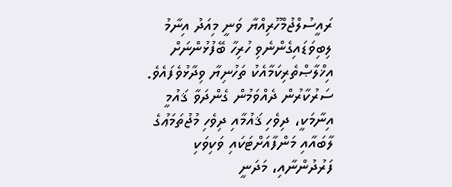ރައީސުލްޖުމްހޫރިއްޔާ ވަނީ މިއަދު އިނާމު ލިބިވަޑައިގެންނެވި ހުރިހާ ބޭފުޅުންނަށް އިޚްލާޞްތެރިކަމާއެކު ތަހުނިޔާ ވިދާޅުވެފައެވެ.
ސަރުކާރުން ދެއްވަމުން ގެންދަވާ ޤައުމީ އިނާމަކީ، ދިވެހި ޤައުމާއި ދިވެހި މުޖުތަމަޢުގެ ލާބައާއި މަންފާއަށްޓަކައި ވަކިވަކި ފަރުދުންނާއި، މަދަނީ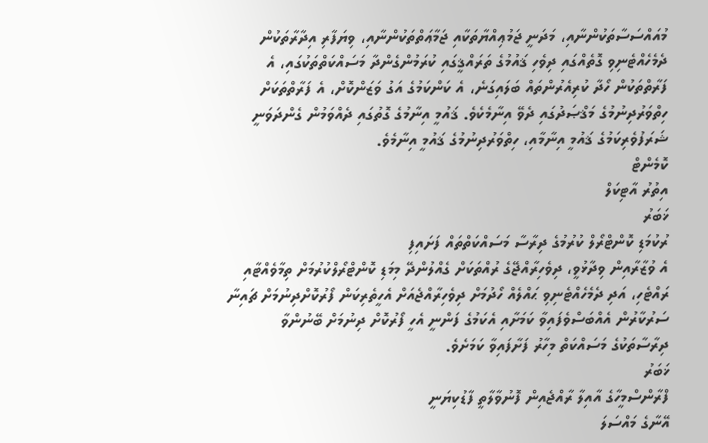މުއައްސަސާތަކުންނާއި، މަދަނީ ޖަމުޢިއްޔާތަކާއި ޖަމާޢަތްތަކުންނާއި، ވިޔަފާރި އިދާރާތަކުން ދެމެހެއްޓެނިވި ގޮތެއްގައި ދިވެހި ޤައުމުގެ ތަރައްޤީގައި ކުރަމުންގެންދާ މަސައްކަތްތަކުގައި، އެ ފަރާތްތަކުން ހޯދާ ކުރިއެރުންތައް ބަލައިގަނެ، އެ ކަންކަމުގެ އަގު ވަޒަންކޮށް، އެ ފަރާތްތަކަށް ހިތްވަރުދިނުމުގެ މަޤްޞަދުގައި ދެވޭ އިނާމެކެވެ. ޤައުމީ އިނާމުގެ ގޮތުގައި ދެއްވަމުން ގެންދަވަނީ ޝަރަފުވެރިކަމުގެ ޤައުމީ އިނާމާއި، ހިތްވަރުދިނުމުގެ ޤައުމީ އިނާމެވެ.
ކޮމެންޓް
އިތުރު އާޓިކަލް
ޚަބަރު
ރުކުމަޑި ކޮންޓްރޯލް ކުރުމުގެ ދިރާސާ މަސައްކަތްތައް ފަށައިފި
އެ ވުޒާރާއިން ވިދާޅުވީ، ދިވެހިރާއްޖޭގެ ރުއްތަކަށް ގެއްލުންދޭ މިމަޑި ކޮންޓްރޯލްކުރުމަށް ތިމާވެއްޓާއި ރައްޓެހި، އަދި ދެމެހެއްޓެނިވި ޙައްލެއް ހޯދުމަށް ދިވެހިރާއްޖެއަށް އެހީތެރިކަން ފޯރުކޮށްދިނުމަށް ޗައިނާ ސަރުކާރުން އެއްބަސްވެފައިވާ ކަމަށާއި އެކަމުގެ ފަންނީ އެހީ ފޯރުކޮށް ދިނުމަށް ބޭނުންވާ ދިރާސާތަކުގެ މަސައްކަތް މިހާރު ފަށާފައިވާ ކަމަށެވެ.
ޚަބަރު
ފްރާންސްމީހާގެ އާއިލާ ރާއްޖެއިން ފޮނުވާލާތީ ފާޑުކިޔަނީ
އޭނާގެ މައްސަލަ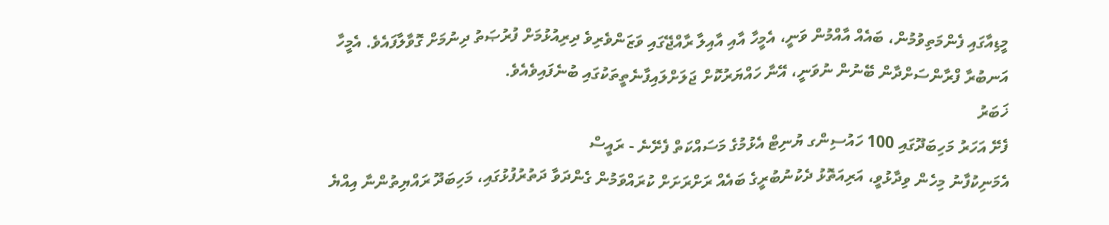މީޑިއާގައި ފެންމަތިވުމުން، ބައެއް އާއްމުން ވަނީ، އެމީހާ އާއި އާއިލާ ރާއްޖޭގައި ވަޒަންވެރިވެ ދިރިއުޅުމަށް ފުރުޞަތު ދިނުމަށް ގޮވާލާފައެވެ. އެމީހާ އަނބުރާ ފްރާންސަށްދާން ބޭނުން ނުވަނީ، އޭނާ ހައްޔަރުކޮށް ޖަލަށްލައިފާނެތީތަކުގައި ބުނެފައިވެއެވެ.
ޚަބަރު
ފެށޭ އަހަރު މަހިބަދޫގައި 100 ހައުސިންގ ޔުނިޓް އެޅުމުގެ މަސައްކަތް ފެށޭނެ - ރައީސް
އެމަނިކުފާނު މިހެން ވިދާޅުވީ، އަރިއަތޮޅު ދެކުނުބުރީގެ ބައެއް ރަށްރަށަށް ކުރައްވަމުން ގެންދަވާ ދަތުރުފުޅުގައި، މަހިބަދޫ ރައްޔިތުންނާ އިއްޔެ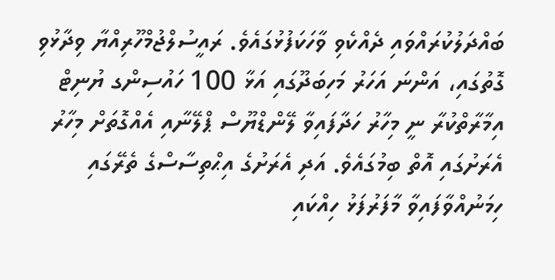ބައްދަލުކުރައްވައި ދެއްކެވި ވާހަކަފުޅުގައެވެ. ރައީސުލްޖުމްހޫރިއްޔާ ވިދާޅުވި ގޮތުގައި، އަންނަ އަހަރު މަހިބަދޫގައި އަޅާ 100 ހައުސިންގ ޔުނިޓް އިމާރާތްކުރާ ނީ މިހާރު ހަދާފައިވާ ލޭންޑްޔޫސް ޕްލޭނާއި އެއްގޮތަށް މިހާރު އެރަށުގައި އޮތް ބިމުގައެވެ. އަދި އެރަށުގެ އިޙްތިސާސްގެ ތެރޭގައި ހިމަނުއްވާފައިވާ މާފަރުފަޅު ހިއްކައި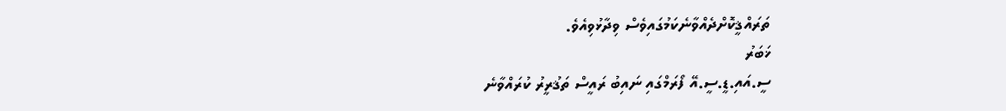ތަރައްޤީކޮށްދެއްވާނެކަމުގައިވެސް ވިދާޅުވިއެވެ.
ޚަބަރު
ސީ.އައި.ޑީ.ސީ.އޭ ފޯރަމްގައި ނައިބު ރައީސް ތަޤުރީރު ކުރައްވާނެ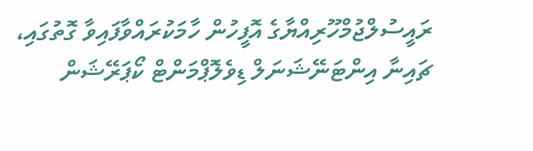ރައީސުލްޖުމްހޫރިއްޔާގެ އޮފީހުން ހާމަކުރައްވާފައިވާ ގޮތުގައި، ޗައިނާ އިންޓަނޭޝަނަލް ޑިވެލޮޕްމަންޓް ކޯޕަރޭޝަން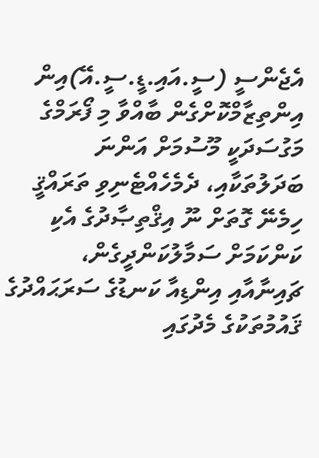އެޖެންސީ (ސީ.އައި.ޑީ.ސީ.އޭ)އިން އިންތިޒާމްކޮށްގެން ބާއްވާ މި ފޯރަމްގެ މަގުސަދަކީ މޫސުމަށް އަންނަ ބަދަލުތަކާއި، ދެމެހެއްޓެނިވި ތަރައްޤީ ހިމެނޭ ގޮތަށް ނޫ އިޤްތިޞާދުގެ އެކި ކަންކަމަށް ސަމާލުކަންދީގެން، ޗައިނާއާއި އިންޑިއާ ކަނޑުގެ ސަރަޙައްދުގެ ޤައުމުތަކުގެ މެދުގައި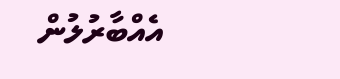އެއްބާރުލުން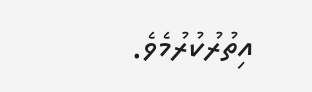އިތުރުކުރުމެވެ.